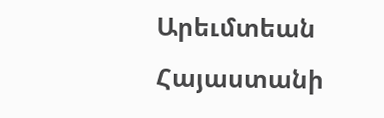Արեւմտեան Հայաստանի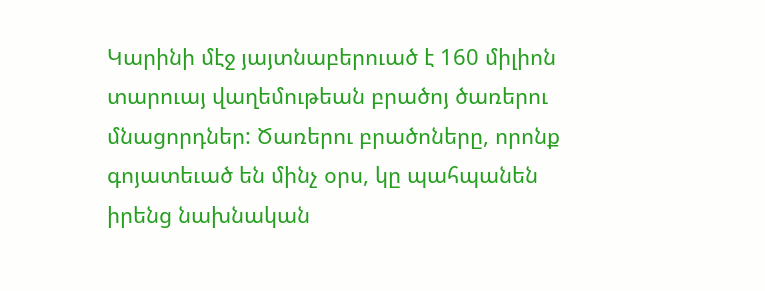Կարինի մէջ յայտնաբերուած է 160 միլիոն տարուայ վաղեմութեան բրածոյ ծառերու մնացորդներ: Ծառերու բրածոները, որոնք գոյատեւած են մինչ օրս, կը պահպանեն իրենց նախնական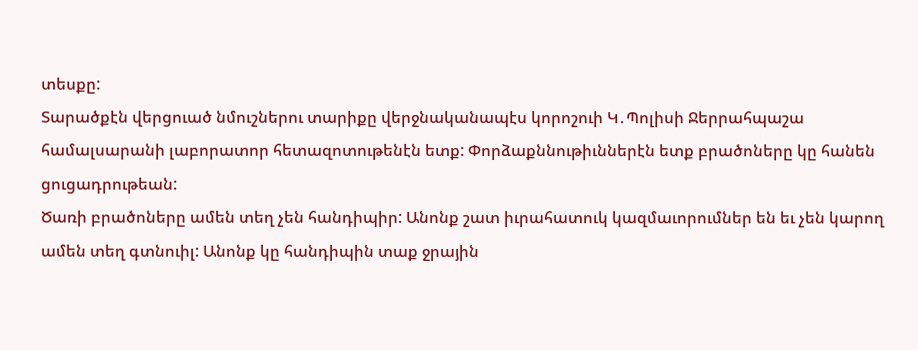տեսքը:
Տարածքէն վերցուած նմուշներու տարիքը վերջնականապէս կորոշուի Կ․Պոլիսի Ջերրահպաշա համալսարանի լաբորատոր հետազոտութենէն ետք: Փորձաքննութիւններէն ետք բրածոները կը հանեն ցուցադրութեան:
Ծառի բրածոները ամեն տեղ չեն հանդիպիր: Անոնք շատ իւրահատուկ կազմաւորումներ են եւ չեն կարող ամեն տեղ գտնուիլ: Անոնք կը հանդիպին տաք ջրային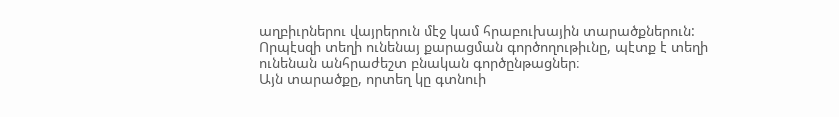աղբիւրներու վայրերուն մէջ կամ հրաբուխային տարածքներուն: Որպէսզի տեղի ունենայ քարացման գործողութիւնը, պէտք է տեղի ունենան անհրաժեշտ բնական գործընթացներ։
Այն տարածքը, որտեղ կը գտնուի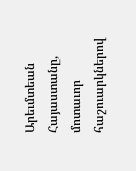Արեւմտեան Հայաստանը, մոտաւոր հաշուարկներով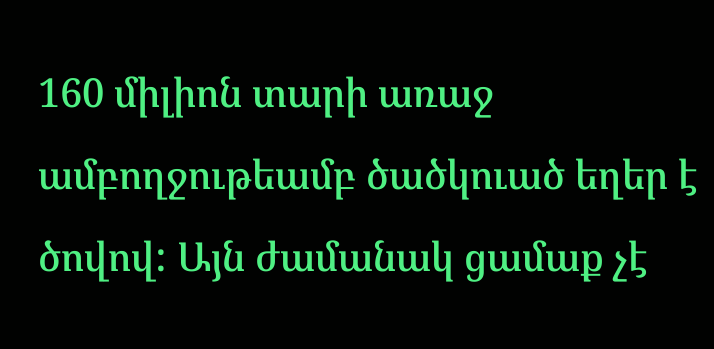160 միլիոն տարի առաջ ամբողջութեամբ ծածկուած եղեր է ծովով: Այն ժամանակ ցամաք չէ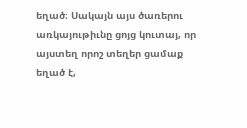եղած։ Սակայն այս ծառերու առկայութիւնը ցոյց կուտայ, որ այստեղ որոշ տեղեր ցամաք եղած է,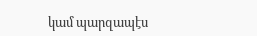կամ պարզապէս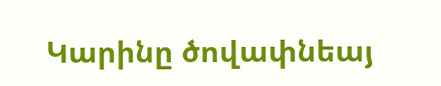Կարինը ծովափնեայ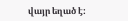վայր եղած է: